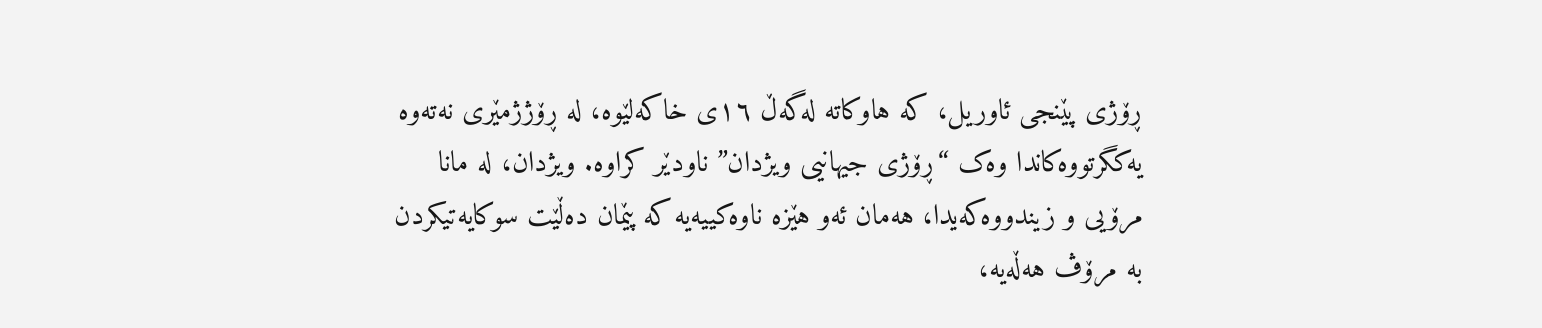ڕۆژی پێنجی ئاوریل، کە هاوکاتە لەگەڵ ١٦ی خاکەلێوە، لە ڕۆژژمێری نەتەوە یەکگرتووەکاندا وەک “ڕۆژی جیهانیی ویژدان” ناودێر کراوە. ویژدان، لە مانا مرۆیی و زیندووەکەیدا، هەمان ئەو هێزە ناوەکییەیە کە پێمان دەڵێت سوکایەتیکردن بە مرۆڤ هەڵەیە،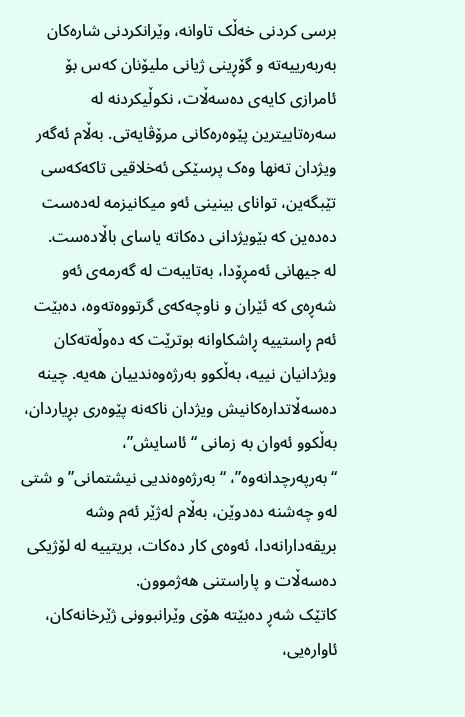برسی کردنی خەڵک تاوانە، وێرانکردنی شارەکان بەربەرییەتە و گۆڕینی ژیانی ملیۆنان کەس بۆ ئامرازی کایەی دەسەڵات، نکوڵیکردنە لە سەرەتاییترین پێوەرەکانی مرۆڤایەتی. بەڵام ئەگەر ویژدان تەنها وەک پرسێکی ئەخلاقیی تاکەکەسی تێبگەین، توانای بینینی ئەو میکانیزمە لەدەست دەدەین کە بێویژدانی دەکاتە یاسای باڵادەست.
لە جیهانی ئەمڕۆدا، بەتایبەت لە گەرمەی ئەو شەڕەی کە ئێران و ناوچەکەی گرتووەتەوە، دەبێت ئەم ڕاستییە ڕاشکاوانە بوترێت کە دەوڵەتەکان ویژدانیان نییە، بەڵکوو بەرژەوەندییان هەیە. چینە دەسەڵاتدارەکانیش ویژدان ناکەنە پێوەری بڕیاردان، بەڵکوو ئەوان بە زمانی “ئاسایش”، “بەرپەرچدانەوە”، “بەرژەوەندیی نیشتمانی” و شتی لەو چەشنە دەدوێن، بەڵام لەژێر ئەم وشە بریقەدارانەدا، ئەوەی کار دەکات، بریتییە لە لۆژیکی دەسەڵات و پاراستنی هەژموون.
کاتێک شەڕ دەبێتە هۆی وێرانبوونی ژێرخانەکان، ئاوارەیی،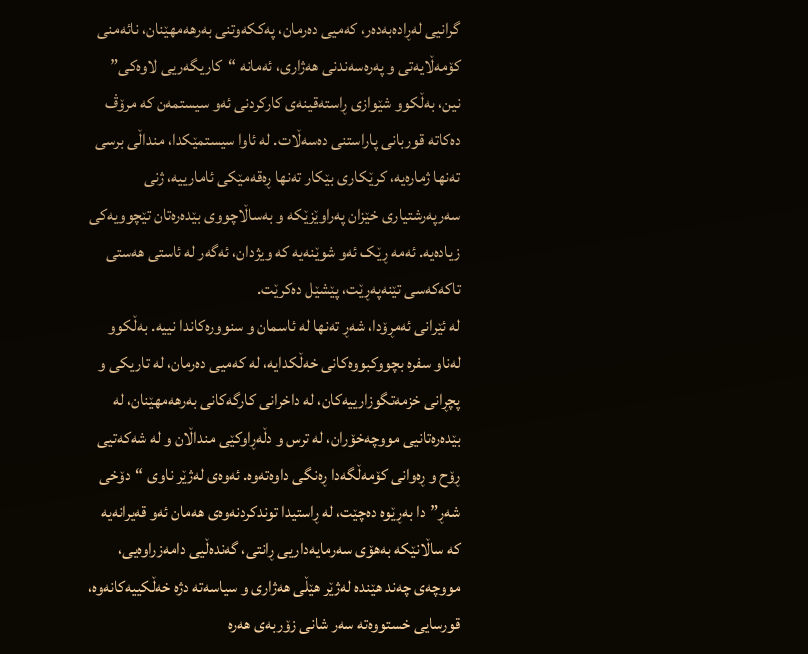گرانیی لەڕادەبەدەر، کەمیی دەرمان، پەککەوتنی بەرهەمهێنان، نائەمنی کۆمەڵایەتی و پەرەسەندنی هەژاری، ئەمانە “کاریگەریی لاوەکی” نین، بەڵکوو شێوازی ڕاستەقینەی کارکردنی ئەو سیستمەن کە مرۆڤ دەکاتە قوربانی پاراستنی دەسەڵات. لە ئاوا سیستمێکدا، منداڵی برسی تەنها ژمارەیە، کرێکاری بێکار تەنها ڕەقەمێکی ئامارییە، ژنی سەرپەرشتیاری خێزان پەراوێزێکە و بەساڵاچووی بێدەرەتان تێچوویەکی زیادەیە. ئەمە ڕێک ئەو شوێنەیە کە ویژدان، ئەگەر لە ئاستی هەستی تاکەکەسی تێنەپەڕێت، پێشێل دەکرێت.
لە ئێرانی ئەمڕۆدا، شەڕ تەنها لە ئاسمان و سنوورەکاندا نییە. بەڵکوو لەناو سفرە بچووکبووەکانی خەڵکدایە، لە کەمیی دەرمان، لە تاریکی و پچڕانی خزمەتگوزارییەکان، لە داخرانی کارگەکانی بەرهەمهێنان، لە بێدەرەتانیی مووچەخۆران، لە ترس و دڵەڕاوکێی منداڵان و لە شەکەتیی ڕۆح و ڕەوانی کۆمەڵگەدا ڕەنگی داوەتەوە. ئەوەی لەژێر ناوی “دۆخی شەڕ”دا بەڕێوە دەچێت، لە ڕاستیدا توندکردنەوەی هەمان ئەو قەیرانەیە کە ساڵانێکە بەهۆی سەرمایەداریی ڕانتی، گەندەڵیی دامەزراوەیی، مووچەی چەند هێندە لەژێر هێڵی هەژاری و سیاسەتە دژە خەڵکییەکانەوە، قورسایی خستووەتە سەر شانی زۆربەی هەرە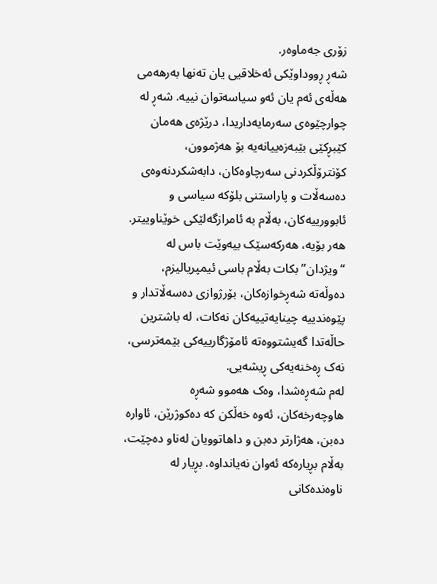زۆری جەماوەر.
شەڕ ڕووداوێکی ئەخلاقیی یان تەنها بەرهەمی هەڵەی ئەم یان ئەو سیاسەتوان نییە. شەڕ لە چوارچێوەی سەرمایەداریدا، درێژەی هەمان کێبڕکێی بێبەزەییانەیە بۆ هەژموون، کۆنترۆڵکردنی سەرچاوەکان، دابەشکردنەوەی دەسەڵات و پاراستنی بلۆکە سیاسی و ئابوورییەکان، بەڵام بە ئامرازگەلێکی خوێناوییتر. هەر بۆیە، هەرکەسێک بیەوێت باس لە “ویژدان” بکات بەڵام باسی ئیمپریالیزم، دەوڵەتە شەڕخوازەکان، بۆرژوازی دەسەڵاتدار و پێوەندییە چینایەتییەکان نەکات، لە باشترین حاڵەتدا گەیشتووەتە ئامۆژگارییەکی بێمەترسی، نەک ڕەخنەیەکی ڕیشەیی.
لەم شەڕەشدا، وەک هەموو شەڕە هاوچەرخەکان، ئەوە خەڵکن کە دەکوژرێن، ئاوارە دەبن، هەژارتر دەبن و داهاتوویان لەناو دەچێت، بەڵام بڕیارەکە ئەوان نەیانداوە. بڕیار لە ناوەندەکانی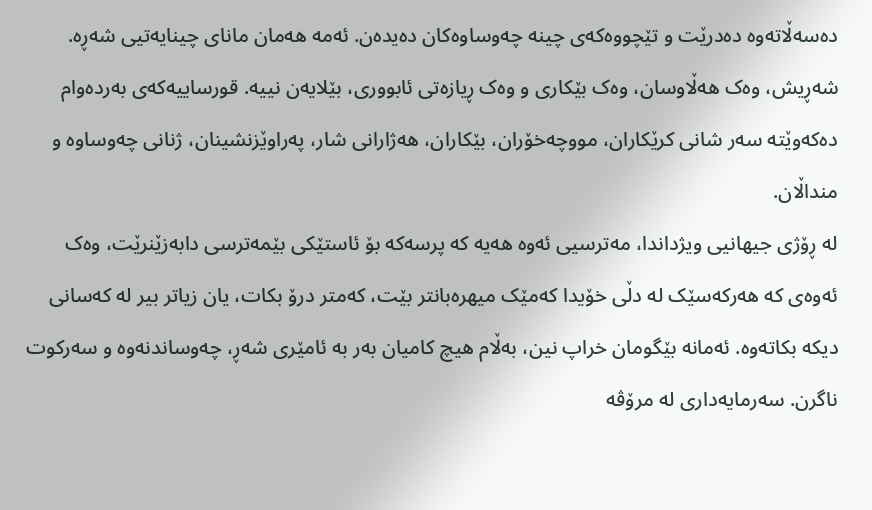دەسەڵاتەوە دەدرێت و تێچووەکەی چینە چەوساوەکان دەیدەن. ئەمە هەمان مانای چینایەتیی شەڕە. شەڕیش، وەک هەڵاوسان، وەک بێکاری و وەک ڕیازەتی ئابووری، بێلایەن نییە. قورساییەکەی بەردەوام دەکەوێته سەر شانی کرێکاران، مووچەخۆران، بێکاران، هەژارانی شار، پەراوێزنشینان، ژنانی چەوساوە و منداڵان.
لە ڕۆژی جیهانیی ویژداندا، مەترسیی ئەوە هەیە کە پرسەکە بۆ ئاستێکی بێمەترسی دابەزێنرێت، وەک ئەوەی کە هەرکەسێک لە دڵی خۆیدا کەمێک میهرەبانتر بێت، کەمتر درۆ بکات، یان زیاتر بیر لە کەسانی دیکە بکاتەوە. ئەمانە بێگومان خراپ نین، بەڵام هیچ کامیان بەر بە ئامێری شەڕ، چەوساندنەوە و سەرکوت ناگرن. سەرمایەداری لە مرۆڤە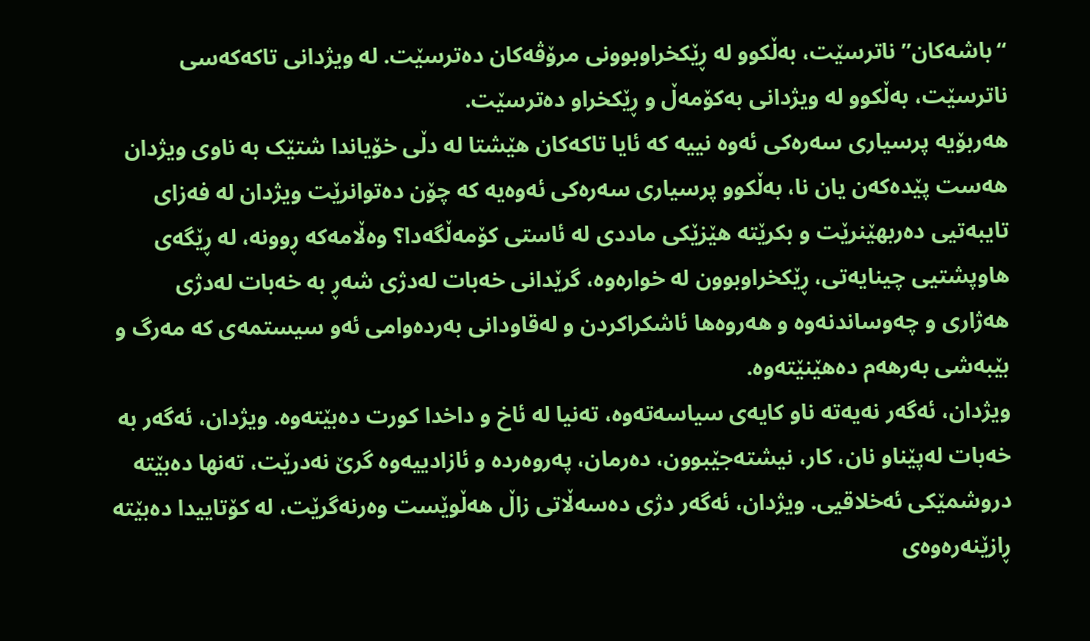“باشەکان” ناترسێت، بەڵکوو لە ڕێکخراوبوونی مرۆڤەکان دەترسێت. لە ویژدانی تاکەکەسی ناترسێت، بەڵکوو لە ویژدانی بەکۆمەڵ و ڕێکخراو دەترسێت.
هەربۆیە پرسیاری سەرەکی ئەوە نییە کە ئایا تاکەکان هێشتا لە دڵی خۆیاندا شتێک بە ناوی ویژدان هەست پێدەکەن یان نا، بەڵکوو پرسیاری سەرەکی ئەوەیە کە چۆن دەتوانرێت ویژدان لە فەزای تایبەتیی دەربهێنرێت و بکرێتە هێزێکی ماددی لە ئاستی کۆمەڵگەدا؟ وەڵامەکە ڕوونە، لە ڕێگەی هاوپشتیی چینایەتی، ڕێکخراوبوون لە خوارەوە، گرێدانی خەبات لەدژی شەڕ بە خەبات لەدژی هەژاری و چەوساندنەوە و هەروەها ئاشکراکردن و لەقاودانی بەردەوامی ئەو سیستمەی کە مەرگ و بێبەشی بەرهەم دەهێنێتەوە.
ویژدان، ئەگەر نەیەتە ناو کایەی سیاسەتەوە، تەنیا لە ئاخ و داخدا کورت دەبێتەوە. ویژدان، ئەگەر بە خەبات لەپێناو نان، کار، نیشتەجێبوون، دەرمان، پەروەردە و ئازادییەوە گرێ نەدرێت، تەنها دەبێتە دروشمێکی ئەخلاقیی. ویژدان، ئەگەر دژی دەسەڵاتی زاڵ هەڵوێست وەرنەگرێت، لە کۆتاییدا دەبێتە ڕازێنەرەوەی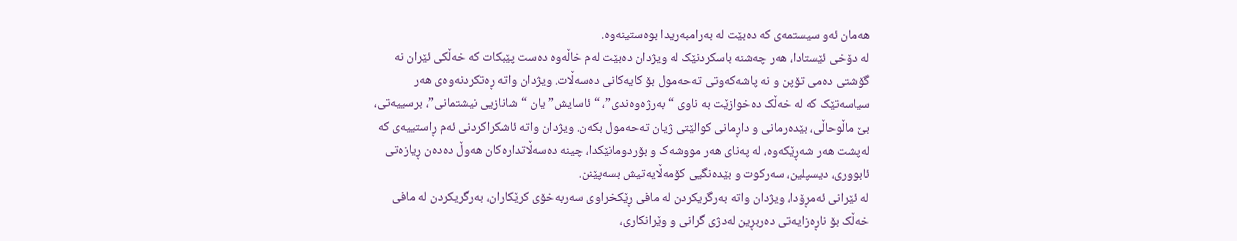هەمان ئەو سیستمەی کە دەبێت لە بەرامبەریدا بوەستینەوە.
لە دۆخی ئێستادا، هەر چەشنە باسکردنێک لە ویژدان دەبێت لەم خاڵەوە دەست پێبکات کە خەڵکی ئێران نە گۆشتی دەمی تۆپن و نە پاشەکەوتی تەحەمول بۆ کایەکانی دەسەڵات. ویژدان واتە ڕەتکردنەوەی هەر سیاسەتێک کە لە خەڵک دەخوازێت بە ناوی “بەرژەوەندی”، “ئاسایش” یان “شانازیی نیشتمانی”، برسییەتی، بێ ماڵوحاڵی، بێدەرمانی و داڕمانی کوالێتی ژیان تەحەمول بکەن. ویژدان واتە ئاشکراکردنی ئەم ڕاستییەی کە لەپشت هەر شەڕێکەوە، لە پەنای هەر مووشەک و بۆردومانێکدا، چینە دەسەڵاتدارەکان هەوڵ دەدەن ڕیازەتی ئابووری، دیسپلین، سەرکوت و بێدەنگیی کۆمەڵایەتیش بسەپێنن.
لە ئێرانی ئەمڕۆدا، ویژدان واتە بەرگریکردن لە مافی ڕێکخراوی سەربەخۆی کرێکاران، بەرگریکردن لە مافی خەڵک بۆ ناڕەزایەتی دەربڕین لەدژی گرانی و وێرانکاری،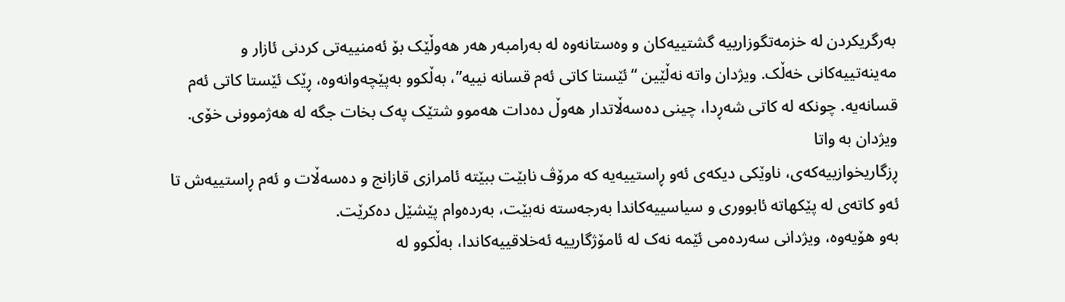بەرگریکردن لە خزمەتگوزارییە گشتییەکان و وەستانەوە لە بەرامبەر هەر هەوڵێک بۆ ئەمنییەتی کردنی ئازار و مەینەتییەکانی خەڵک. ویژدان واتە نەڵێین “ئێستا کاتی ئەم قسانە نییە”، بەڵکوو بەپێچەوانەوە، ڕێک ئێستا کاتی ئەم قسانەیە. چونکە لە کاتی شەڕدا، چینی دەسەڵاتدار هەوڵ دەدات هەموو شتێک پەک بخات جگە لە هەژموونی خۆی. ویژدان بە واتا
ڕزگاریخوازییەکەی، ناوێکی دیکەی ئەو ڕاستییەیە کە مرۆڤ نابێت ببێتە ئامرازی قازانج و دەسەڵات و ئەم ڕاستییەش تا ئەو کاتەی لە پێکهاتە ئابووری و سیاسییەکاندا بەرجەستە نەبێت، بەردەوام پێشێل دەکرێت.
بەو هۆیەوە، ویژدانی سەردەمی ئێمە نەک لە ئامۆژگارییە ئەخلاقییەکاندا، بەڵکوو لە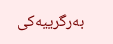بەرگرییەکی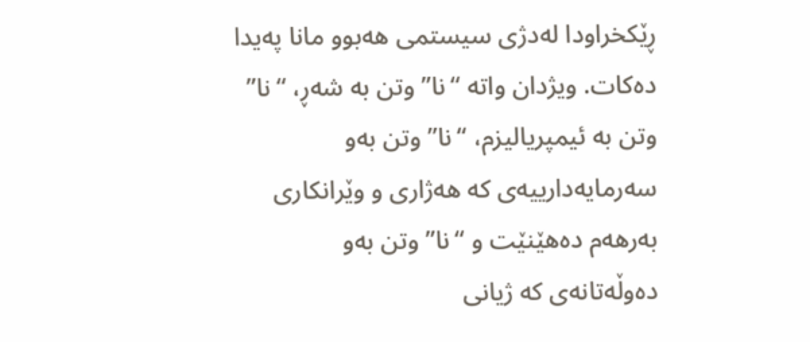ڕێکخراودا لەدژی سیستمی هەبوو مانا پەیدا دەکات. ویژدان واتە “نا” وتن بە شەڕ، “نا” وتن بە ئیمپریالیزم، “نا” وتن بەو سەرمایەدارییەی کە هەژاری و وێرانکاری بەرهەم دەهێنێت و “نا” وتن بەو دەوڵەتانەی کە ژیانی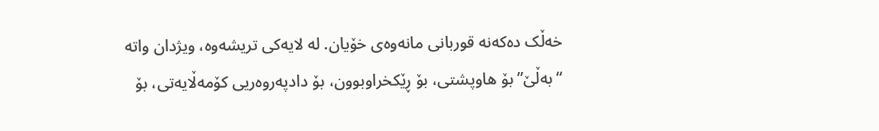خەڵک دەکەنە قوربانی مانەوەی خۆیان. لە لایەکی تریشەوە، ویژدان واتە “بەڵێ” بۆ هاوپشتی، بۆ ڕێکخراوبوون، بۆ دادپەروەریی کۆمەڵایەتی، بۆ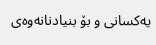یەکسانی و بۆ بنیادنانەوەی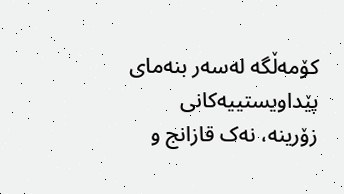کۆمەڵگە لەسەر بنەمای پێداویستییەکانی زۆرینە، نەک قازانج و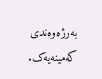بەرژەوەندی کەمینەیەک.